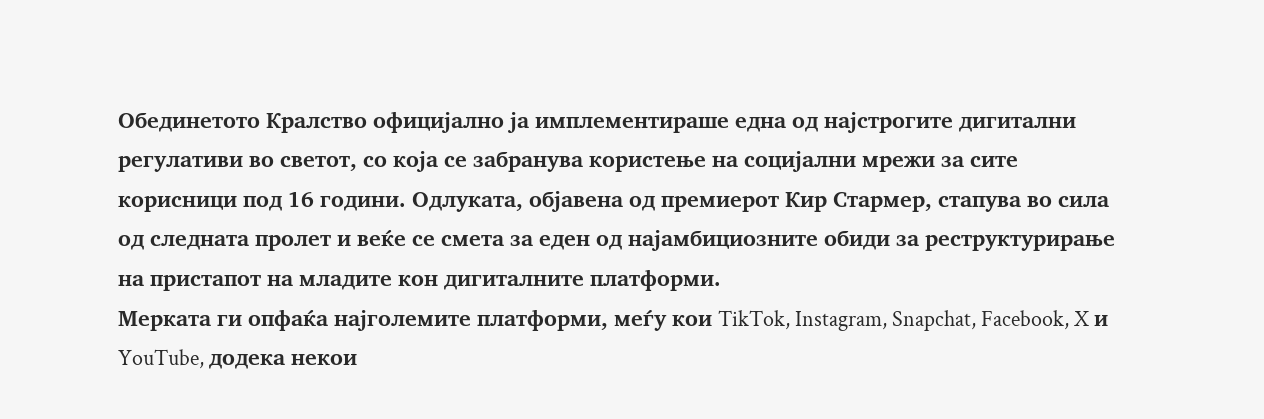Обединетото Кралство официјално ја имплементираше една од најстрогите дигитални регулативи во светот, со која се забранува користење на социјални мрежи за сите корисници под 16 години. Одлуката, објавена од премиерот Кир Стармер, стапува во сила од следната пролет и веќе се смета за еден од најамбициозните обиди за реструктурирање на пристапот на младите кон дигиталните платформи.
Мерката ги опфаќа најголемите платформи, меѓу кои TikTok, Instagram, Snapchat, Facebook, X и YouTube, додека некои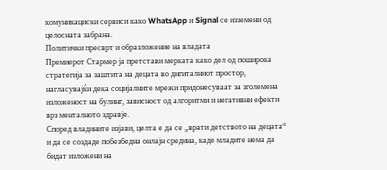комуникациски сервиси како WhatsApp и Signal се изземени од целосната забрана.
Политички пресврт и образложение на владата
Премиерот Стармер ја претстави мерката како дел од поширока стратегија за заштита на децата во дигиталниот простор, нагласувајќи дека социјалните мрежи придонесуваат за зголемена изложеност на булинг, зависност од алгоритми и негативни ефекти врз менталното здравје.
Според владините изјави, целта е да се „врати детството на децата“ и да се создаде побезбедна онлајн средина, каде младите нема да бидат изложени на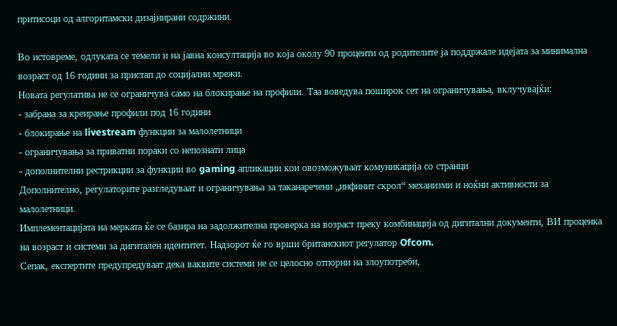притисоци од алгоритамски дизајнирани содржини.

Во истовреме, одлуката се темели и на јавна консултација во која околу 90 проценти од родителите ја поддржале идејата за минимална возраст од 16 години за пристап до социјални мрежи.
Новата регулатива не се ограничува само на блокирање на профили. Таа воведува поширок сет на ограничувања, вклучувајќи:
- забрана за креирање профили под 16 години
- блокирање на livestream функции за малолетници
- ограничувања за приватни пораки со непознати лица
- дополнителни рестрикции за функции во gaming апликации кои овозможуваат комуникација со странци
Дополнително, регулаторите разгледуваат и ограничувања за таканаречени „инфинит скрол“ механизми и ноќни активности за малолетници.
Имплементацијата на мерката ќе се базира на задолжителна проверка на возраст преку комбинација од дигитални документи, ВИ проценка на возраст и системи за дигитален идентитет. Надзорот ќе го врши британскиот регулатор Ofcom.
Сепак, експертите предупредуваат дека ваквите системи не се целосно отпорни на злоупотреби,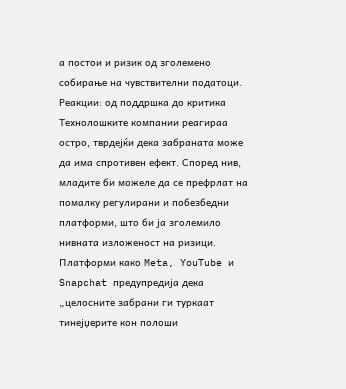а постои и ризик од зголемено собирање на чувствителни податоци.
Реакции: од поддршка до критика
Технолошките компании реагираа остро, тврдејќи дека забраната може да има спротивен ефект. Според нив, младите би можеле да се префрлат на помалку регулирани и побезбедни платформи, што би ја зголемило нивната изложеност на ризици.
Платформи како Meta, YouTube и Snapchat предупредија дека „целосните забрани ги туркаат тинејџерите кон полоши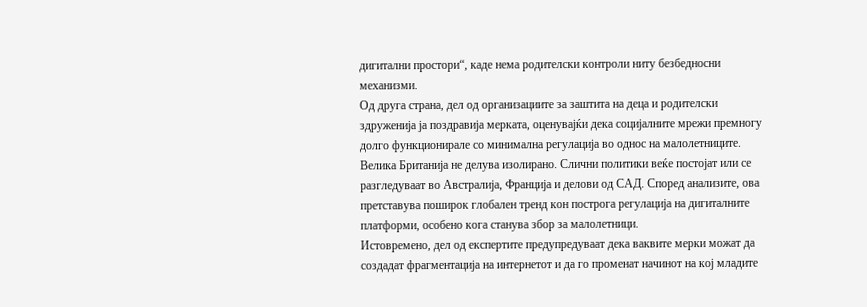дигитални простори“, каде нема родителски контроли ниту безбедносни механизми.
Од друга страна, дел од организациите за заштита на деца и родителски здруженија ја поздравија мерката, оценувајќи дека социјалните мрежи премногу долго функционирале со минимална регулација во однос на малолетниците.
Велика Британија не делува изолирано. Слични политики веќе постојат или се разгледуваат во Австралија, Франција и делови од САД. Според анализите, ова претставува поширок глобален тренд кон построга регулација на дигиталните платформи, особено кога станува збор за малолетници.
Истовремено, дел од експертите предупредуваат дека ваквите мерки можат да создадат фрагментација на интернетот и да го променат начинот на кој младите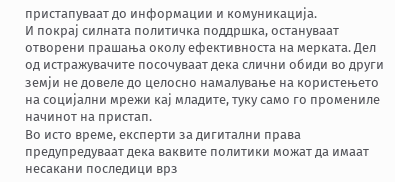пристапуваат до информации и комуникација.
И покрај силната политичка поддршка, остануваат отворени прашања околу ефективноста на мерката. Дел од истражувачите посочуваат дека слични обиди во други земји не довеле до целосно намалување на користењето на социјални мрежи кај младите, туку само го промениле начинот на пристап.
Во исто време, експерти за дигитални права предупредуваат дека ваквите политики можат да имаат несакани последици врз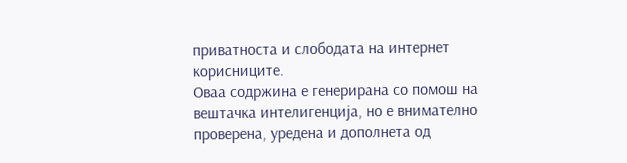приватноста и слободата на интернет корисниците.
Оваа содржина е генерирана со помош на вештачка интелигенција, но е внимателно проверена, уредена и дополнета од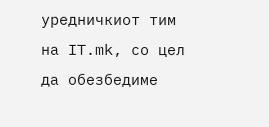уредничкиот тим на IT.mk, со цел да обезбедиме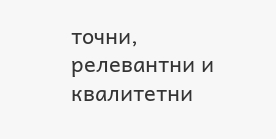точни, релевантни и квалитетни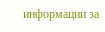информации за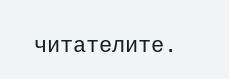читателите.